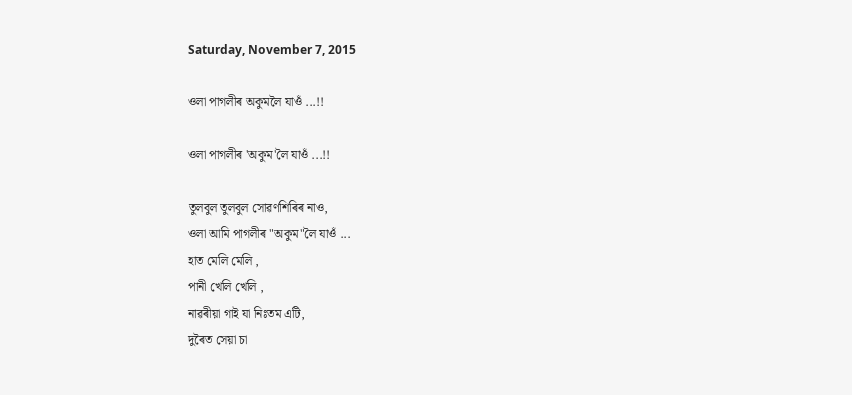Saturday, November 7, 2015

ওলা পাগলীৰ অকুমলৈ যাওঁ ...!!

ওলা পাগলীৰ 'অকুম'লৈ যাওঁ ...!!

তুলবুল তুলবুল সোৱণশিৰিৰ নাও,
ওলা আমি পাগলীৰ "অকুম"লৈ যাওঁ ...
হাত মেলি মেলি ,
পানী খেলি খেলি ,
নাৱৰীয়া গাই যা নিঃতম এটি,
দুৰৈত সেয়া চা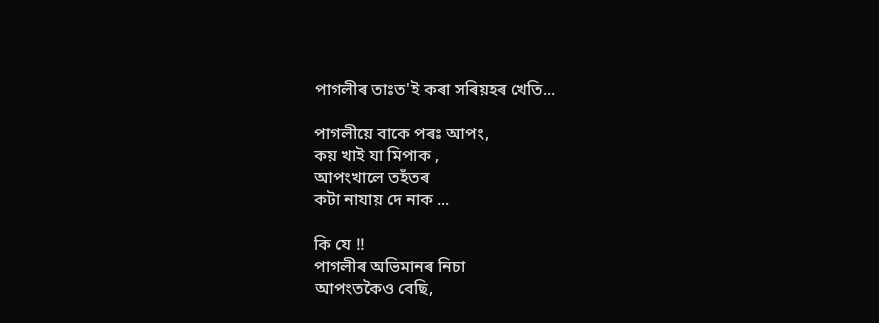পাগলীৰ তাঃত'ই কৰা সৰিয়হৰ খেতি...

পাগলীয়ে বাকে পৰঃ আপং,
কয় খাই যা মিপাক ,
আপংখালে তহঁতৰ
কটা নাযায় দে নাক ...

কি যে !!
পাগলীৰ অভিমানৰ নিচা
আপংতকৈও বেছি,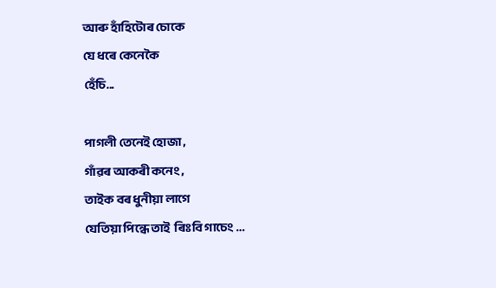আৰু হাঁহিটোৰ চোকে
যে ধৰে কেনেকৈ
হেঁচি...

পাগলী তেনেই হোজা ,
গাঁৱৰ আকৰী কনেং ,
তাইক বৰ ধুনীয়া লাগে
যেতিয়া পিন্ধে তাই  ৰিঃবি গাচেং ...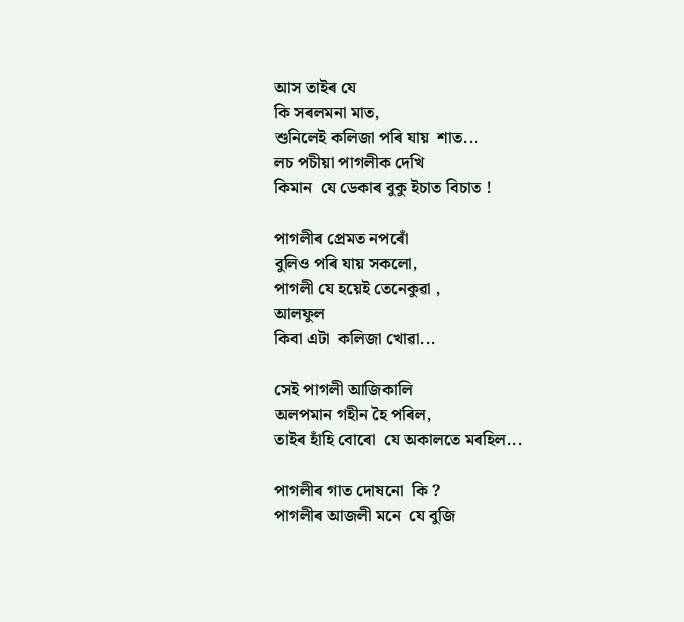আস তাইৰ যে
কি সৰলমনা মাত,
শুনিলেই কলিজা পৰি যায়  শাত...
লচ পচীয়া পাগলীক দেখি
কিমান  যে ডেকাৰ বুকু ইচাত বিচাত !

পাগলীৰ প্ৰেমত নপৰোঁ
বুলিও পৰি যায় সকলো,
পাগলী যে হয়েই তেনেকুৱা ,
আলফুল
কিবা এটা  কলিজা খোৱা...

সেই পাগলী আজিকালি
অলপমান গহীন হৈ পৰিল,
তাইৰ হাঁহি বোৰো  যে অকালতে মৰহিল...

পাগলীৰ গাত দোষনো  কি ?
পাগলীৰ আজলী মনে  যে বুজি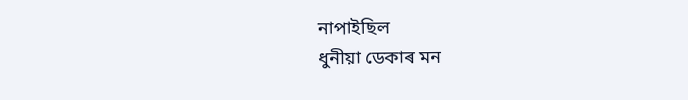নাপাইছিল
ধুনীয়া ডেকাৰ মন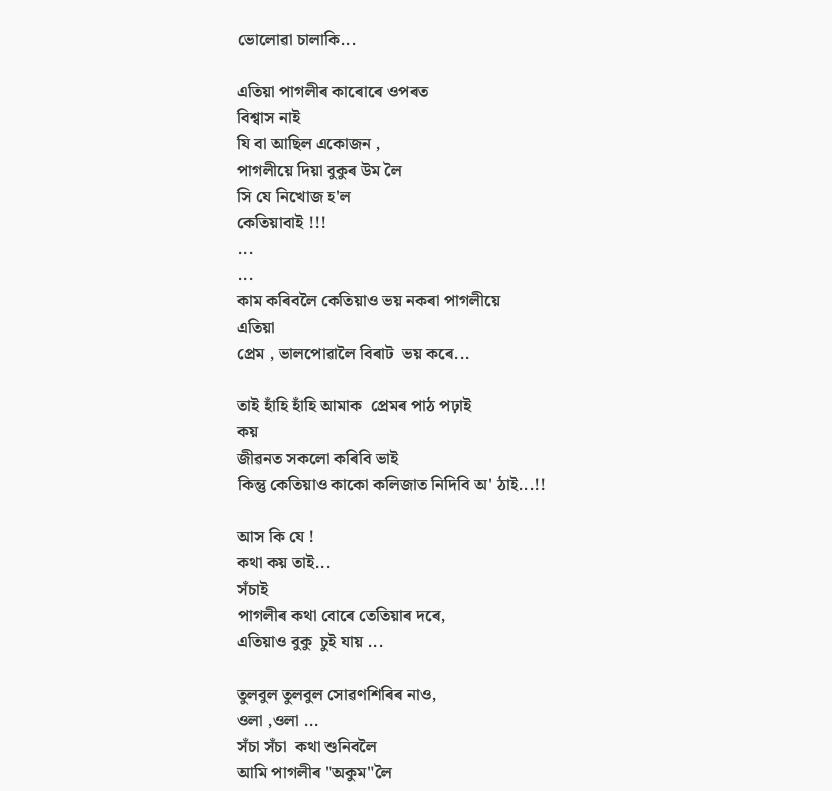ভোলোৱা চালাকি...

এতিয়া পাগলীৰ কাৰোৰে ওপৰত
বিশ্বাস নাই
যি বা আছিল একোজন ,
পাগলীয়ে দিয়া বুকুৰ উম লৈ
সি যে নিখোজ হ'ল
কেতিয়াবাই !!!
...
...
কাম কৰিবলৈ কেতিয়াও ভয় নকৰা পাগলীয়ে
এতিয়া
প্ৰেম , ভালপোৱালৈ বিৰাট  ভয় কৰে...

তাই হাঁহি হাঁহি আমাক  প্ৰেমৰ পাঠ পঢ়াই
কয়
জীৱনত সকলো কৰিবি ভাই
কিন্তু কেতিয়াও কাকো কলিজাত নিদিবি অ' ঠাই...!!

আস কি যে !
কথা কয় তাই...
সঁচাই
পাগলীৰ কথা বোৰে তেতিয়াৰ দৰে,
এতিয়াও বুকু  চুই যায় ...

তুলবুল তুলবুল সোৱণশিৰিৰ নাও,
ওলা ,ওলা ...
সঁচা সঁচা  কথা শুনিবলৈ
আমি পাগলীৰ "অকুম"লৈ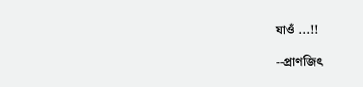যাওঁ ...!!

--প্ৰাণজিৎ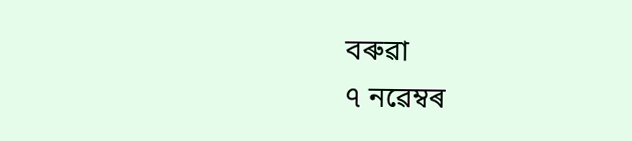বৰুৱা
৭ নৱেম্বৰ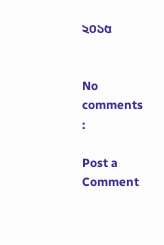২০১৫


No comments :

Post a Comment